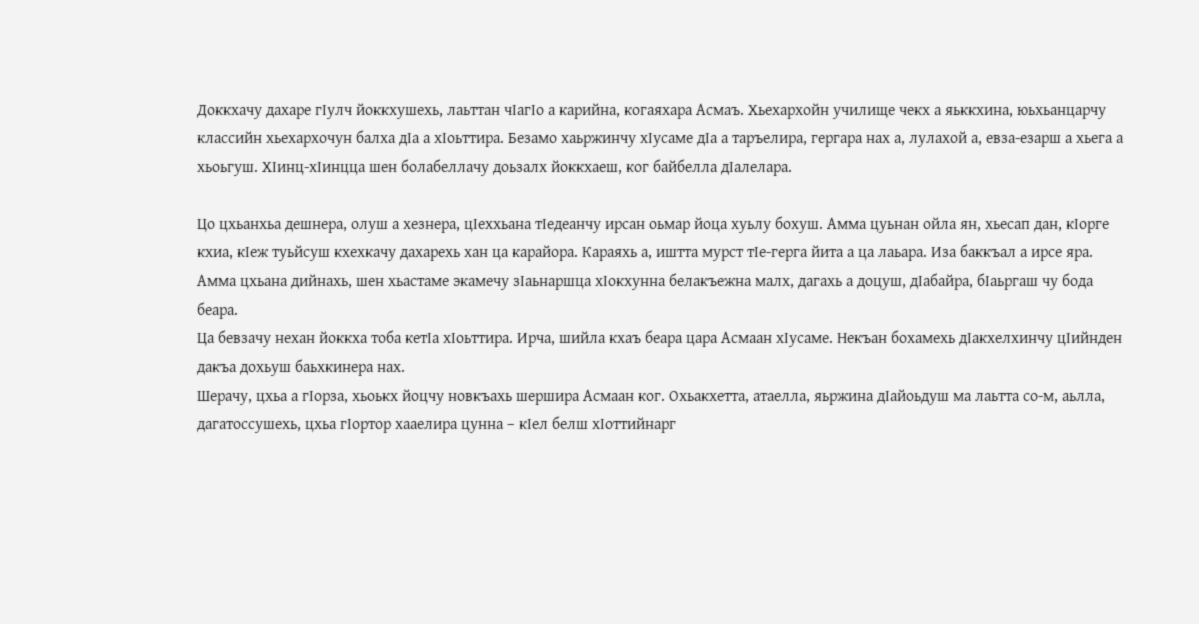Доккхачу дахаре гIулч йоккхушехь, лаьттан чIагIо а карийна, когаяхара Асмаъ. Хьехархойн училище чекх а яьккхина, юьхьанцарчу классийн хьехархочун балха дIа а хIоьттира. Безамо хаьржинчу хIусаме дIа а таръелира, гергара нах а, лулахой а, евза-езарш а хьега а хьоьгуш. ХIинц-хIинцца шен болабеллачу доьзалх йоккхаеш, ког байбелла дIалелара.

Цо цхьанхьа дешнера, олуш а хезнера, цIеххьана тIедеанчу ирсан оьмар йоца хуьлу бохуш. Амма цуьнан ойла ян, хьесап дан, кIорге кхиа, кIеж туьйсуш кхехкачу дахарехь хан ца карайора. Караяхь а, иштта мурст тIе-герга йита а ца лаьара. Иза баккъал а ирсе яра.
Амма цхьана дийнахь, шен хьастаме экамечу зIаьнаршца хIокхунна белакъежна малх, дагахь а доцуш, дIабайра, бIаьргаш чу бода беара.
Ца бевзачу нехан йоккха тоба кетIа хIоьттира. Ирча, шийла кхаъ беара цара Асмаан хIусаме. Некъан бохамехь дIакхелхинчу цIийнден дакъа дохьуш баьхкинера нах.
Шерачу, цхьа а гIорза, хьоькх йоцчу новкъахь шершира Асмаан ког. Охьакхетта, атаелла, яьржина дIайоьдуш ма лаьтта со-м, аьлла, дагатоссушехь, цхьа гIортор хааелира цунна – кIел белш хIоттийнарг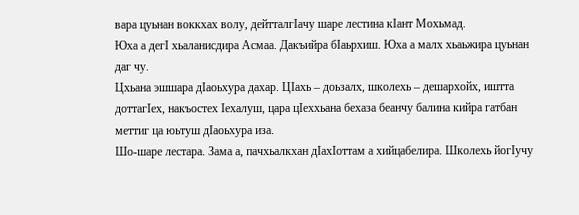вара цуьнан воккхах волу, дейтталгIачу шаре лестина кIант Мохьмад.
Юха а дегI хьаланисдира Асмаа. Дакъийра бIаьрхиш. Юха а малх хьаьжира цуьнан даг чу.
Цхьана эшшара дIаоьхура дахар. ЦIахь – доьзалх, школехь – дешархойх, иштта доттагIех, накъостех Iехалуш, цара цIеххьана бехаза беанчу балина кийра гатбан меттиг ца юьтуш дIаоьхура иза.
Шо-шаре лестара. Зама а, пачхьалкхан дIахIоттам а хийцабелира. Школехь йогIучу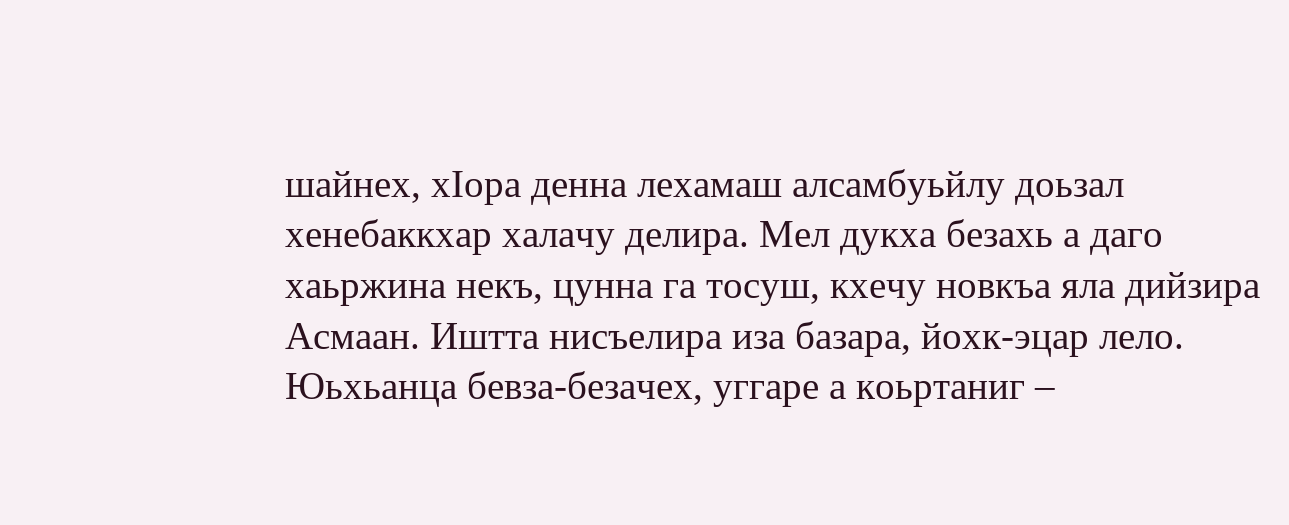шайнех, хIора денна лехамаш алсамбуьйлу доьзал хенебаккхар халачу делира. Мел дукха безахь а даго хаьржина некъ, цунна га тосуш, кхечу новкъа яла дийзира Асмаан. Иштта нисъелира иза базара, йохк-эцар лело.
Юьхьанца бевза-безачех, уггаре а коьртаниг –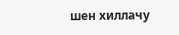шен хиллачу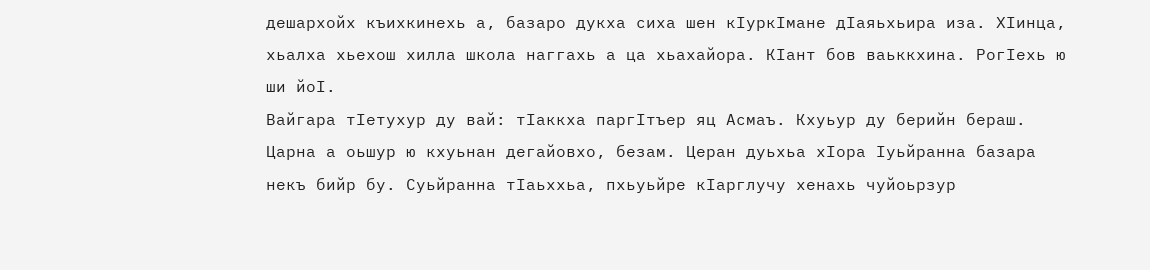дешархойх къихкинехь а, базаро дукха сиха шен кIуркIмане дIаяьхьира иза. ХIинца, хьалха хьехош хилла школа наггахь а ца хьахайора. КIант бов ваьккхина. РогIехь ю ши йоI.
Вайгара тIетухур ду вай: тIаккха паргIтъер яц Асмаъ. Кхуьур ду берийн бераш. Царна а оьшур ю кхуьнан дегайовхо, безам. Церан дуьхьа хIора Iуьйранна базара некъ бийр бу. Суьйранна тIаьххьа, пхьуьйре кIарглучу хенахь чуйоьрзур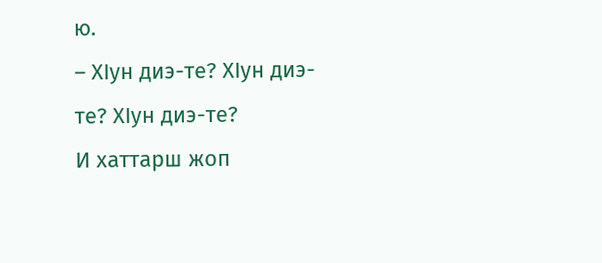ю.
– ХIун диэ-те? ХIун диэ-те? ХIун диэ-те?
И хаттарш жоп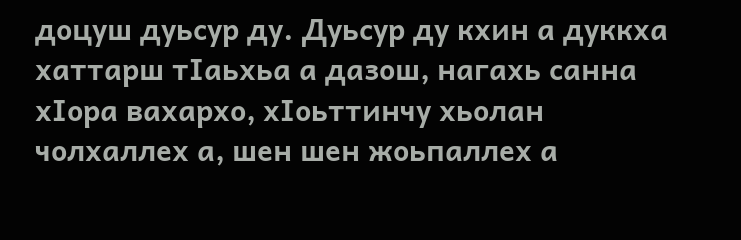доцуш дуьсур ду. Дуьсур ду кхин а дуккха хаттарш тIаьхьа а дазош, нагахь санна хIора вахархо, хIоьттинчу хьолан чолхаллех а, шен шен жоьпаллех а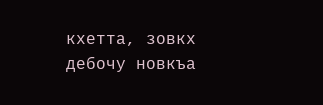кхетта, зовкх дебочу новкъа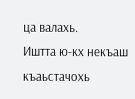ца валахь.
Иштта ю-кх некъаш къаьстачохь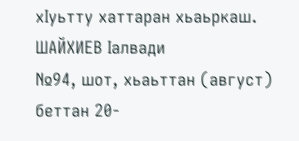хIуьтту хаттаран хьаьркаш.
ШАЙХИЕВ Iалвади
№94, шот, хьаьттан (август) беттан 20-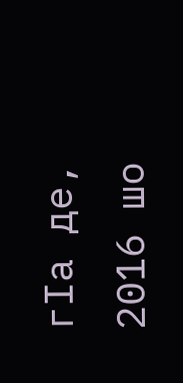гIа де, 2016 шо